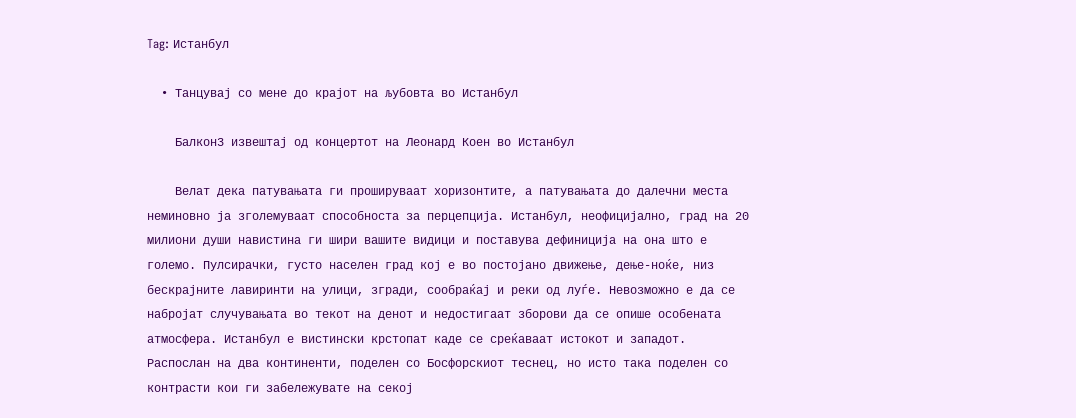Tag: Истанбул

  • Танцувај со мене до крајот на љубовта во Истанбул

    Балкон3 извештај од концертот на Леонард Коен во Истанбул

    Велат дека патувањата ги прошируваат хоризонтите, а патувањата до далечни места неминовно ја зголемуваат способноста за перцепција. Истанбул, неофицијално, град на 20 милиони души навистина ги шири вашите видици и поставува дефиниција на она што е големо. Пулсирачки, густо населен град кој е во постојано движење, дење-ноќе, низ бескрајните лавиринти на улици, згради, сообраќај и реки од луѓе. Невозможно е да се набројат случувањата во текот на денот и недостигаат зборови да се опише особената атмосфера. Истанбул е вистински крстопат каде се среќаваат истокот и западот. Распослан на два континенти, поделен со Босфорскиот теснец, но исто така поделен со контрасти кои ги забележувате на секој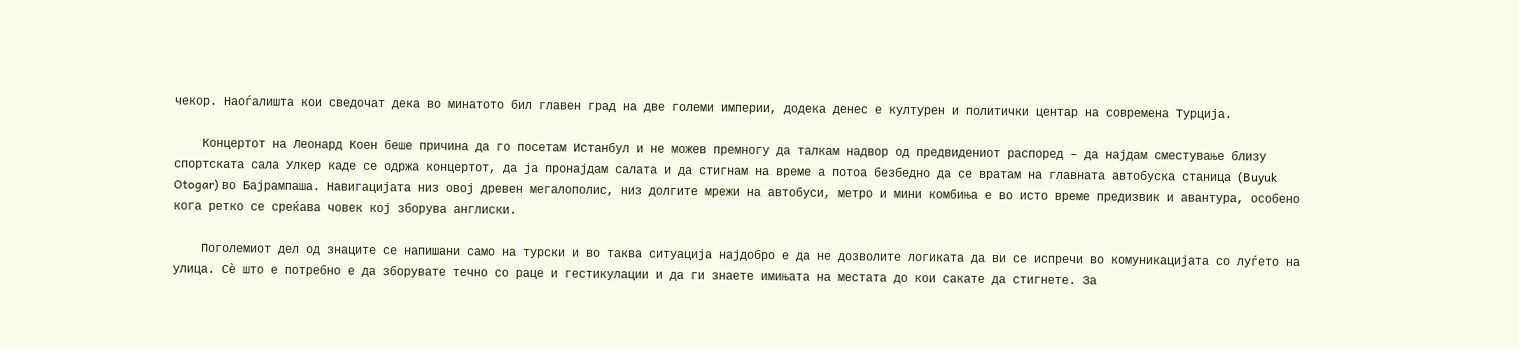чекор. Наоѓалишта кои сведочат дека во минатото бил главен град на две големи империи, додека денес е културен и политички центар на современа Турција.

    Концертот на Леонард Коен беше причина да го посетам Истанбул и не можев премногу да талкам надвор од предвидениот распоред – да најдам сместување близу спортската сала Улкер каде се одржа концертот, да ја пронајдам салата и да стигнам на време а потоа безбедно да се вратам на главната автобуска станица (Buyuk Otogar) во Бајрампаша. Навигацијата низ овој древен мегалополис, низ долгите мрежи на автобуси, метро и мини комбиња е во исто време предизвик и авантура, особено кога ретко се среќава човек кој зборува англиски.

    Поголемиот дел од знаците се напишани само на турски и во таква ситуација најдобро е да не дозволите логиката да ви се испречи во комуникацијата со луѓето на улица. Сè што е потребно е да зборувате течно со раце и гестикулации и да ги знаете имињата на местата до кои сакате да стигнете. За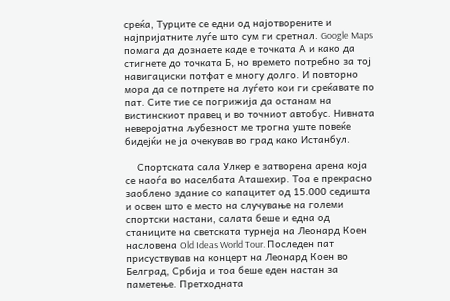среќа, Турците се едни од најотворените и најпријатните луѓе што сум ги сретнал. Google Maps помага да дознаете каде е точката А и како да стигнете до точката Б, но времето потребно за тој навигациски потфат е многу долго. И повторно мора да се потпрете на луѓето кои ги среќавате по пат. Сите тие се погрижија да останам на вистинскиот правец и во точниот автобус. Нивната неверојатна љубезност ме трогна уште повеќе бидејќи не ја очекував во град како Истанбул.

    Спортската сала Улкер е затворена арена која се наоѓа во населбата Аташехир. Тоа е прекрасно заоблено здание со капацитет од 15.000 седишта и освен што е место на случување на големи спортски настани, салата беше и една од станиците на светската турнеја на Леонард Коен насловена Old Ideas World Tour. Последен пат присуствував на концерт на Леонард Коен во Белград, Србија и тоа беше еден настан за паметење. Претходната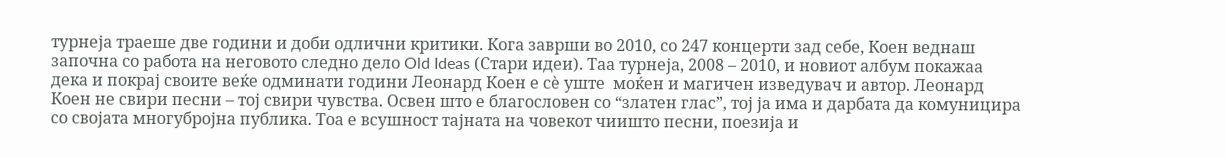турнеја траеше две години и доби одлични критики. Кога заврши во 2010, со 247 концерти зад себе, Коен веднаш започна со работа на неговото следно дело Old Ideas (Стари идеи). Таа турнеја, 2008 – 2010, и новиот албум покажаа дека и покрај своите веќе одминати години Леонард Коен е сè уште  моќен и магичен изведувач и автор. Леонард Коен не свири песни – тој свири чувства. Освен што е благословен со “златен глас”, тој ја има и дарбата да комуницира со својата многубројна публика. Тоа е всушност тајната на човекот чиишто песни, поезија и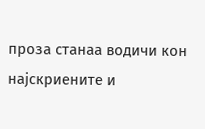проза станаа водичи кон најскриените и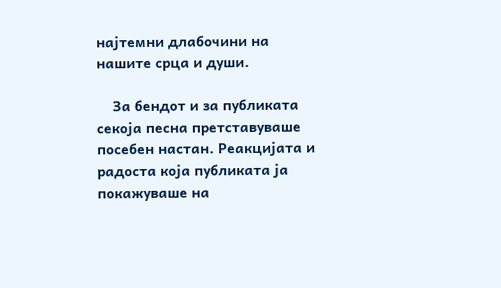најтемни длабочини на нашите срца и души.

    За бендот и за публиката секоја песна претставуваше посебен настан. Реакцијата и радоста која публиката ја покажуваше на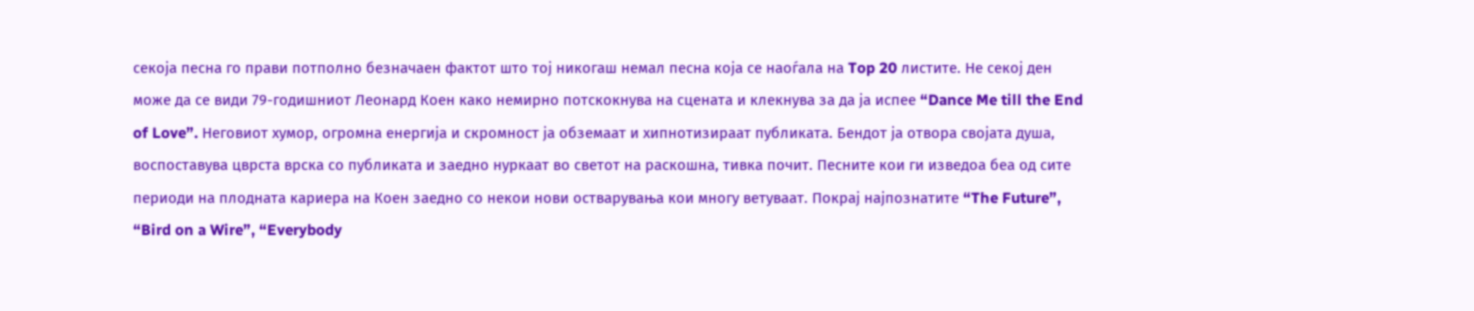секоја песна го прави потполно безначаен фактот што тој никогаш немал песна која се наоѓала на Top 20 листите. Не секој ден може да се види 79-годишниот Леонард Коен како немирно потскокнува на сцената и клекнува за да ја испее “Dance Me till the End of Love”. Неговиот хумор, огромна енергија и скромност ја обземаат и хипнотизираат публиката. Бендот ја отвора својата душа, воспоставува цврста врска со публиката и заедно нуркаат во светот на раскошна, тивка почит. Песните кои ги изведоа беа од сите периоди на плодната кариера на Коен заедно со некои нови остварувања кои многу ветуваат. Покрај најпознатите “The Future”, “Bird on a Wire”, “Everybody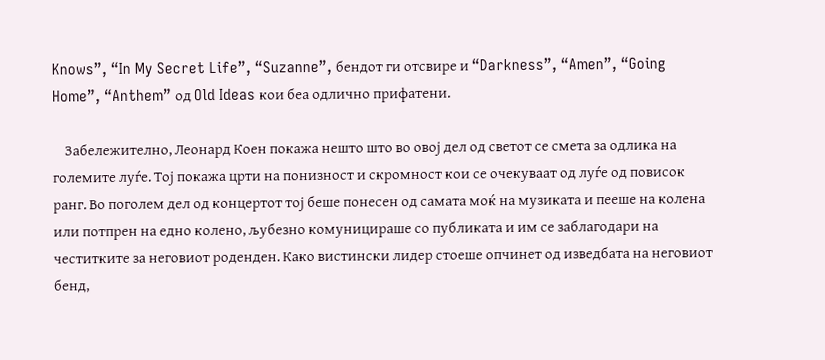Knows”, “In My Secret Life”, “Suzanne”, бендот ги отсвире и “Darkness”, “Amen”, “Going Home”, “Anthem” од Old Ideas кои беа одлично прифатени.

    Забележително, Леонард Коен покажа нешто што во овој дел од светот се смета за одлика на големите луѓе. Тој покажа црти на понизност и скромност кои се очекуваат од луѓе од повисок ранг. Во поголем дел од концертот тој беше понесен од самата моќ на музиката и пееше на колена или потпрен на едно колено, љубезно комуницираше со публиката и им се заблагодари на честитките за неговиот роденден. Како вистински лидер стоеше опчинет од изведбата на неговиот бенд,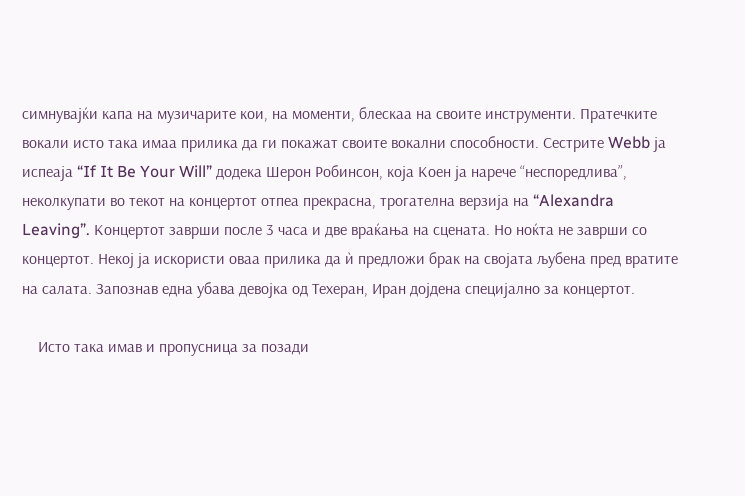симнувајќи капа на музичарите кои, на моменти, блескаа на своите инструменти. Пратечките вокали исто така имаа прилика да ги покажат своите вокални способности. Сестрите Webb ја испеаја “If It Be Your Will” додека Шерон Робинсон, која Коен ја нарече “неспоредлива”, неколкупати во текот на концертот отпеа прекрасна, трогателна верзија на “Alexandra Leaving”. Концертот заврши после 3 часа и две враќања на сцената. Но ноќта не заврши со концертот. Некој ја искористи оваа прилика да ѝ предложи брак на својата љубена пред вратите на салата. Запознав една убава девојка од Техеран, Иран дојдена специјално за концертот.

    Исто така имав и пропусница за позади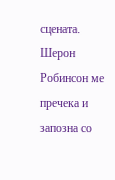сцената. Шерон Робинсон ме пречека и запозна со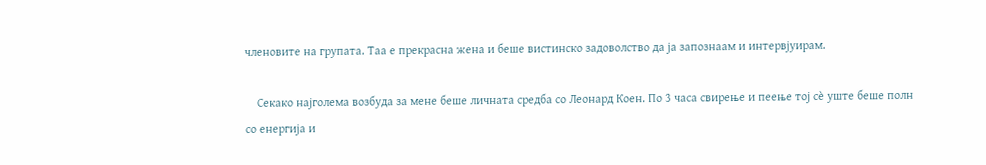членовите на групата. Таа е прекрасна жена и беше вистинско задоволство да ја запознаам и интервјуирам.

    Секако најголема возбуда за мене беше личната средба со Леонард Коен. По 3 часа свирење и пеење тој сè уште беше полн со енергија и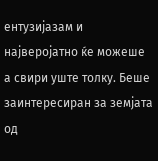ентузијазам и најверојатно ќе можеше а свири уште толку. Беше заинтересиран за земјата од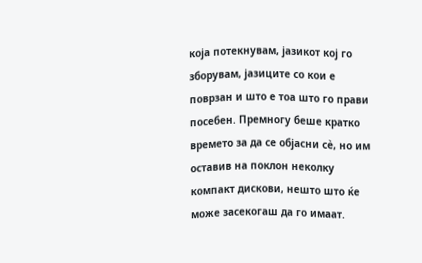која потекнувам, јазикот кој го зборувам, јазиците со кои е поврзан и што е тоа што го прави посебен. Премногу беше кратко времето за да се објасни сè, но им оставив на поклон неколку компакт дискови, нешто што ќе може засекогаш да го имаат.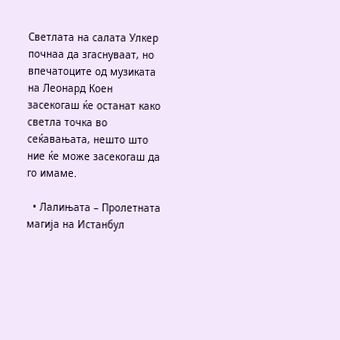Светлата на салата Улкер почнаа да згаснуваат, но впечатоците од музиката на Леонард Коен засекогаш ќе останат како светла точка во сеќавањата, нешто што ние ќе може засекогаш да го имаме.

  • Лалињата – Пролетната магија на Истанбул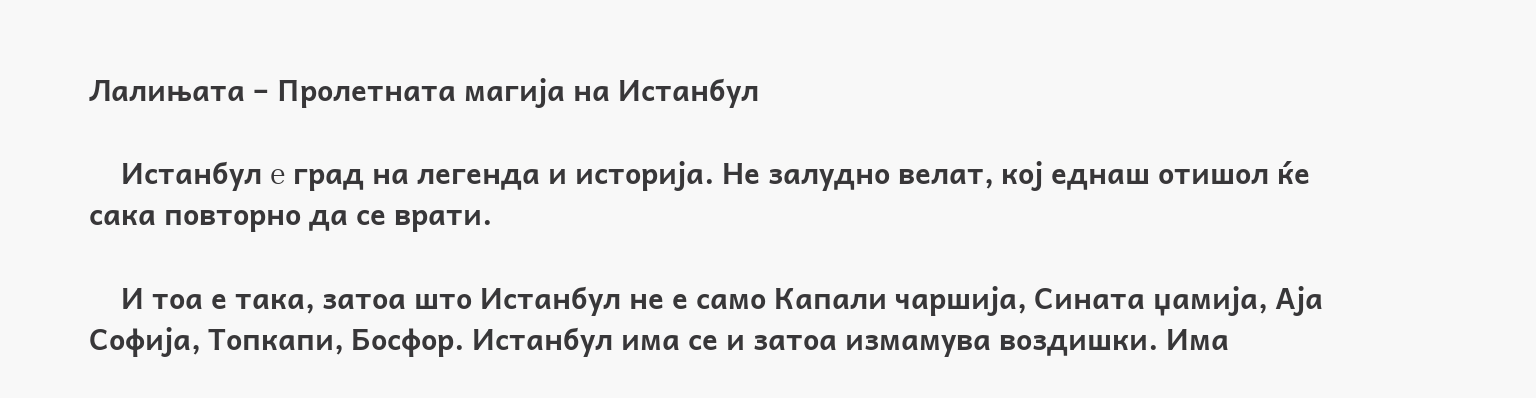Лалињата – Пролетната магија на Истанбул

    Истанбул e град на легенда и историја. Не залудно велат, кој еднаш отишол ќе сака повторно да се врати.

    И тоа е така, затоа што Истанбул не е само Капали чаршија, Сината џамија, Аја Софија, Топкапи, Босфор. Истанбул има се и затоа измамува воздишки. Има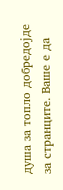душа за топло добредојде за странците. Ваше е да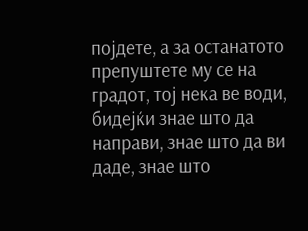појдете, а за останатото препуштете му се на градот, тој нека ве води, бидејќи знае што да направи, знае што да ви даде, знае што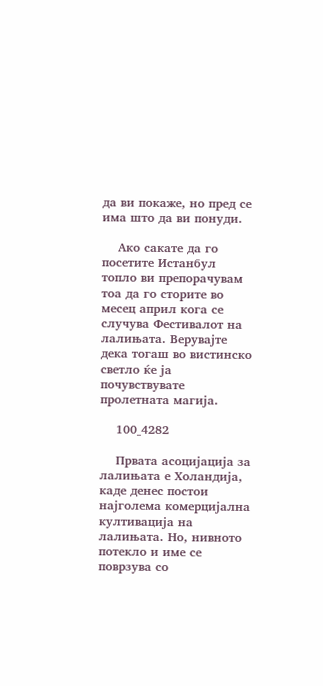да ви покаже, но пред се има што да ви понуди.

    Ако сакате да го посетите Истанбул топло ви препорачувам тоа да го сторите во месец април кога се случува Фестивалот на лалињата. Верувајте дека тогаш во вистинско светло ќе ја почувствувате пролетната магија.

    100_4282

    Првата асоцијација за лалињата е Холандија, каде денес постои најголема комерцијална култивација на лалињата. Но, нивното потекло и име се поврзува со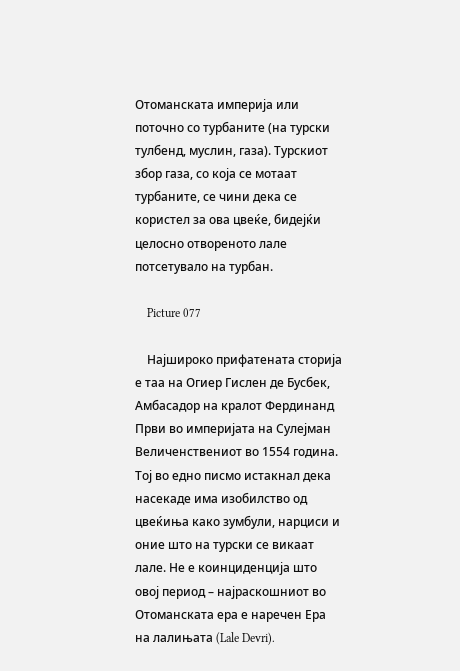Отоманската империја или поточно со турбаните (на турски тулбенд, муслин, газа). Турскиот збор газа, со која се мотаат турбаните, се чини дека се користел за ова цвеќе, бидејќи целосно отвореното лале потсетувало на турбан.

    Picture 077

    Најшироко прифатената сторија е таа на Огиер Гислен де Бусбек, Амбасадор на кралот Фердинанд Први во империјата на Сулејман Величенствениот во 1554 година. Тој во едно писмо истакнал дека насекаде има изобилство од цвеќиња како зумбули, нарциси и оние што на турски се викаат лале. Не е коинциденција што овој период – најраскошниот во Отоманската ера е наречен Ера на лалињата (Lale Devri).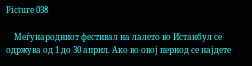Picture 038

    Меѓународниот фестивал на лалето во Истанбул се одржува од 1 до 30 април. Ако во овој период се најдете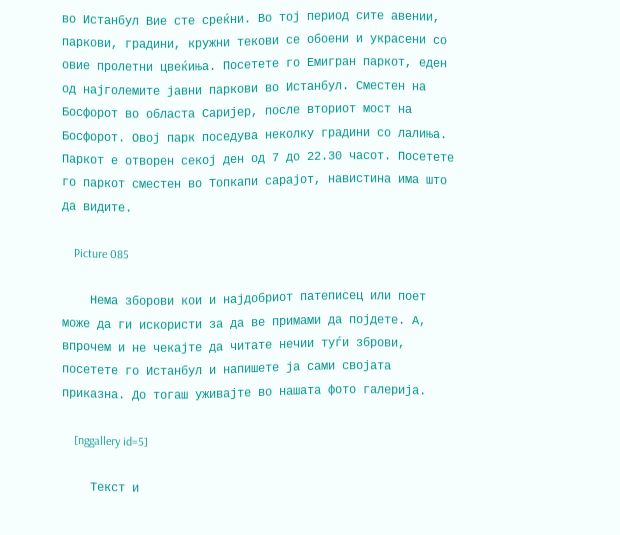во Истанбул Вие сте среќни. Во тој период сите авении, паркови, градини, кружни текови се обоени и украсени со овие пролетни цвеќиња. Посетете го Емигран паркот, еден од најголемите јавни паркови во Истанбул. Сместен на Босфорот во областа Саријер, после вториот мост на Босфорот. Овој парк поседува неколку градини со лалиња. Паркот е отворен секој ден од 7 до 22.30 часот. Посетете го паркот сместен во Топкапи сарајот, навистина има што да видите.

    Picture 085

    Нема зборови кои и најдобриот патеписец или поет може да ги искористи за да ве примами да појдете. А, впрочем и не чекајте да читате нечии туѓи зброви, посетете го Истанбул и напишете ја сами својата приказна. До тогаш уживајте во нашата фото галерија.

    [nggallery id=5]

    Текст и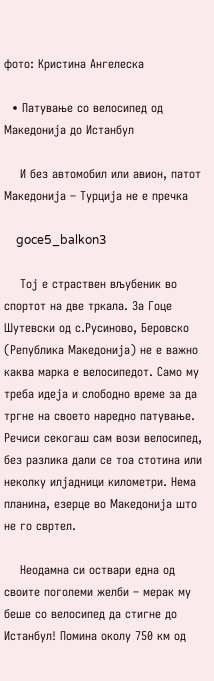фото: Кристина Ангелеска

  • Патување со велосипед од Македонија до Истанбул

    И без автомобил или авион, патот Македонија – Турција не е пречка

    goce5_balkon3

    Тој е страствен вљубеник во спортот на две тркала. За Гоце Шутевски од с.Русиново, Беровско (Република Македонија) не е важно каква марка е велосипедот. Само му треба идеја и слободно време за да тргне на своето наредно патување. Речиси секогаш сам вози велосипед, без разлика дали се тоа стотина или неколку илјадници километри. Нема планина, езерце во Македонија што не го свртел.

    Неодамна си оствари една од своите поголеми желби – мерак му беше со велосипед да стигне до Истанбул! Помина околу 750 км од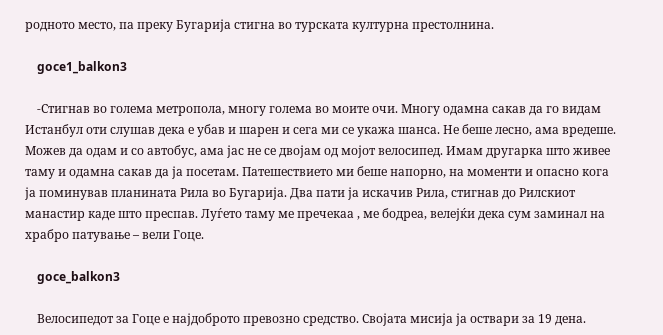родното место, па преку Бугарија стигна во турската културна престолнина.

    goce1_balkon3

    -Стигнав во голема метропола, многу голема во моите очи. Многу одамна сакав да го видам Истанбул оти слушав дека е убав и шарен и сега ми се укажа шанса. Не беше лесно, ама вредеше. Можев да одам и со автобус, ама јас не се двојам од мојот велосипед. Имам другарка што живее таму и одамна сакав да ја посетам. Патешествието ми беше напорно, на моменти и опасно кога ја поминував планината Рила во Бугарија. Два пати ја искачив Рила, стигнав до Рилскиот манастир каде што преспав. Луѓето таму ме пречекаа , ме бодреа, велејќи дека сум заминал на храбро патување – вели Гоце.

    goce_balkon3

    Велосипедот за Гоце е најдоброто превозно средство. Својата мисија ја оствари за 19 дена.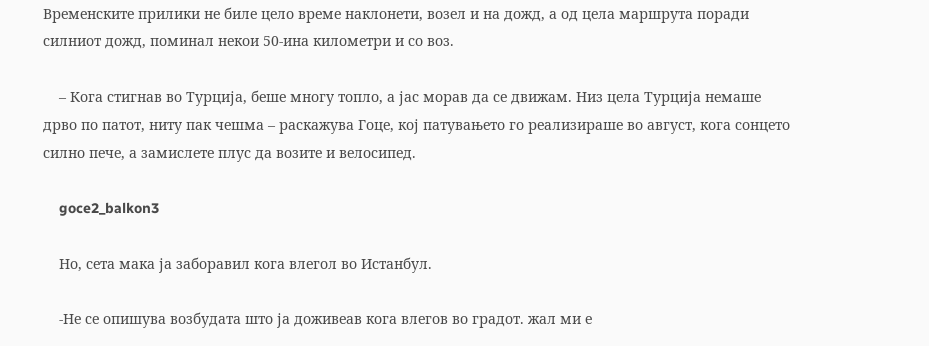Временските прилики не биле цело време наклонети, возел и на дожд, а од цела маршрута поради силниот дожд, поминал некои 50-ина километри и со воз.

    – Кога стигнав во Турција, беше многу топло, а јас морав да се движам. Низ цела Турција немаше дрво по патот, ниту пак чешма – раскажува Гоце, кој патувањето го реализираше во август, кога сонцето силно пече, а замислете плус да возите и велосипед.

    goce2_balkon3

    Но, сета мака ја заборавил кога влегол во Истанбул.

    -Не се опишува возбудата што ја доживеав кога влегов во градот. жал ми е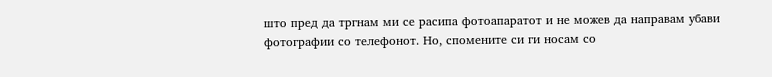што пред да тргнам ми се расипа фотоапаратот и не можев да направам убави фотографии со телефонот. Но, спомените си ги носам со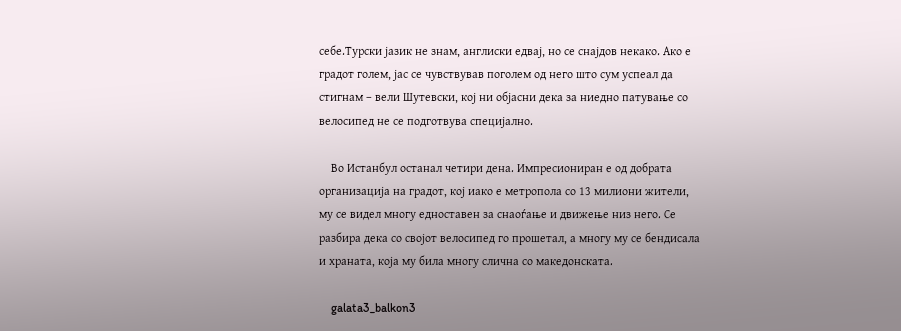себе.Турски јазик не знам, англиски едвај, но се снајдов некако. Ако е градот голем, јас се чувствував поголем од него што сум успеал да стигнам – вели Шутевски, кој ни објасни дека за ниедно патување со велосипед не се подготвува специјално.

    Во Истанбул останал четири дена. Импресиониран е од добрата организација на градот, кој иако е метропола со 13 милиони жители, му се видел многу едноставен за снаоѓање и движење низ него. Се разбира дека со својот велосипед го прошетал, а многу му се бендисала и храната, која му била многу слична со македонската.

    galata3_balkon3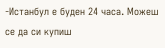-Истанбул е буден 24 часа. Можеш се да си купиш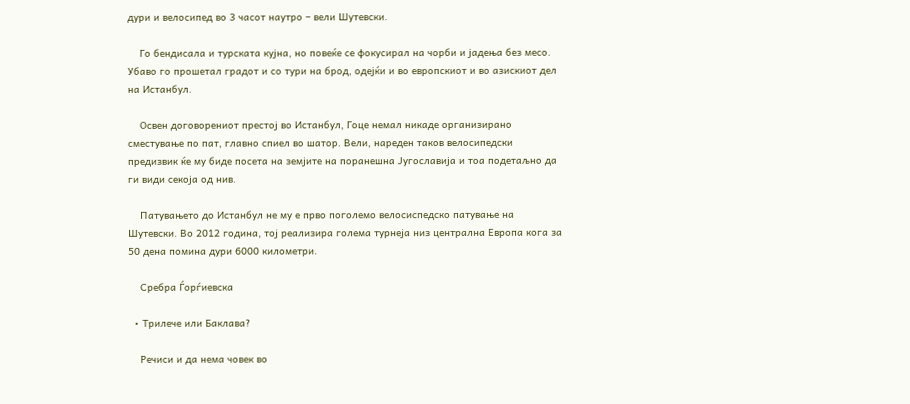дури и велосипед во 3 часот наутро – вели Шутевски.

    Го бендисала и турската кујна, но повеќе се фокусирал на чорби и јадења без месо. Убаво го прошетал градот и со тури на брод, одејќи и во европскиот и во азискиот дел на Истанбул.

    Освен договорениот престој во Истанбул, Гоце немал никаде организирано сместување по пат, главно спиел во шатор. Вели, нареден таков велосипедски предизвик ќе му биде посета на земјите на поранешна Југославија и тоа подетаљно да ги види секоја од нив.

    Патувањето до Истанбул не му е прво поголемо велосиспедско патување на Шутевски. Во 2012 година, тој реализира голема турнеја низ централна Европа кога за 50 дена помина дури 6000 километри.

    Сребра Ѓорѓиевска

  • Трилече или Баклава?

    Речиси и да нема човек во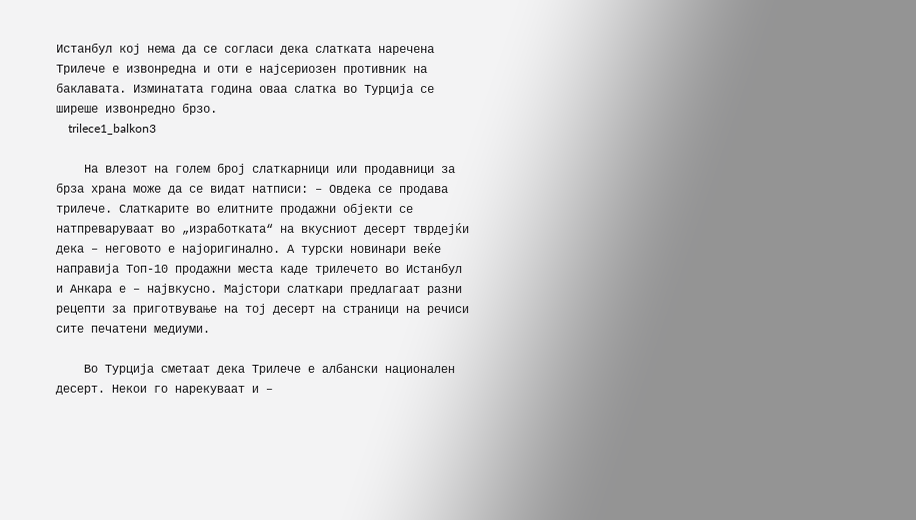Истанбул кој нема да се согласи дека слатката наречена Трилече е извонредна и оти е најсериозен противник на баклавата. Изминатата година оваа слатка во Турција се ширеше извонредно брзо.
    trilece1_balkon3

    На влезот на голем број слаткарници или продавници за брза храна може да се видат натписи: – Овдека се продава трилече. Слаткарите во елитните продажни објекти се натпреваруваат во „изработката“ на вкусниот десерт тврдејќи дека – неговото е најоригинално. А турски новинари веќе направија Топ-10 продажни места каде трилечето во Истанбул и Анкара е – највкусно. Мајстори слаткари предлагаат разни рецепти за приготвување на тој десерт на страници на речиси сите печатени медиуми.

    Во Турција сметаат дека Трилече е албански национален десерт. Некои го нарекуваат и –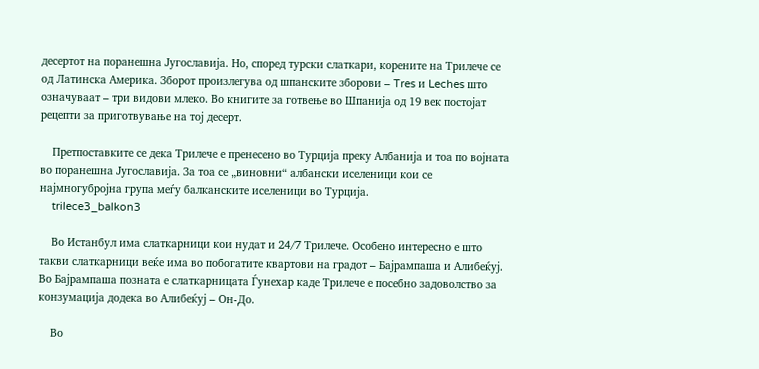десертот на поранешна Југославија. Но, според турски слаткари, корените на Трилече се од Латинска Америка. Зборот произлегува од шпанските зборови – Tres и Leches што означуваат – три видови млеко. Во книгите за готвење во Шпанија од 19 век постојат рецепти за приготвување на тој десерт.

    Претпоставките се дека Трилече е пренесено во Турција преку Албанија и тоа по војната во поранешна Југославија. За тоа се „виновни“ албански иселеници кои се најмногубројна група меѓу балканските иселеници во Турција.
    trilece3_balkon3

    Во Истанбул има слаткарници кои нудат и 24/7 Трилече. Особено интересно е што такви слаткарници веќе има во побогатите квартови на градот – Бајрампаша и Алибеќуј. Во Бајрампаша позната е слаткарницата Ѓунехар каде Трилече е посебно задоволство за конзумација додека во Алибеќуј – Он-До.

    Во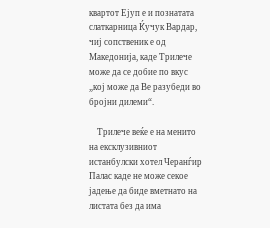квартот Ејуп е и познатата слаткарница Ќучук Вардар, чиј сопственик е од Македонија, каде Трилече може да се добие по вкус „кој може да Ве разубеди во бројни дилеми“.

    Трилече веќе е на менито на ексклузивниот истанбулски хотел Черанѓир Палас каде не може секое јадење да биде вметнато на листата без да има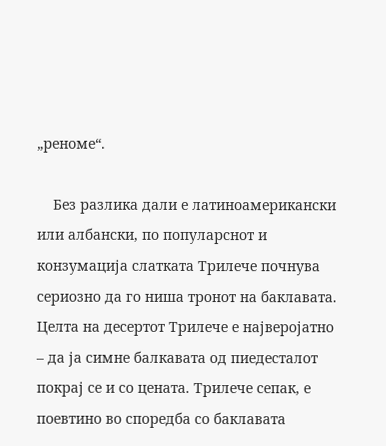„реноме“.

    Без разлика дали е латиноамерикански или албански, по популарснот и конзумација слатката Трилече почнува сериозно да го ниша тронот на баклавата. Целта на десертот Трилече е најверојатно – да ја симне балкавата од пиедесталот покрај се и со цената. Трилече сепак, е поевтино во споредба со баклавата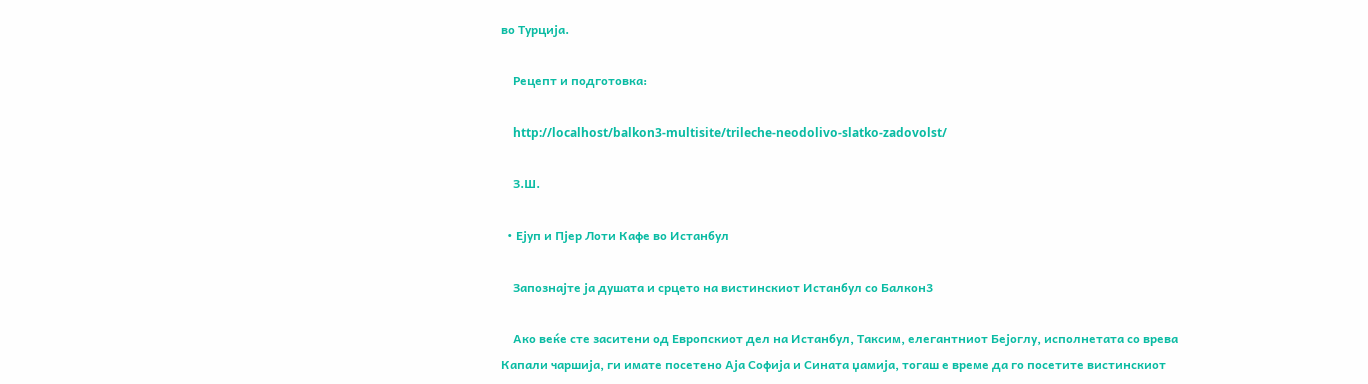во Турција.

    Рецепт и подготовка:

    http://localhost/balkon3-multisite/trileche-neodolivo-slatko-zadovolst/

    З.Ш.

  • Ејуп и Пјер Лоти Кафе во Истанбул

    Запознајте ја душата и срцето на вистинскиот Истанбул со Балкон3

    Ако веќе сте заситени од Европскиот дел на Истанбул, Таксим, елегантниот Бејоглу, исполнетата со врева Капали чаршија, ги имате посетено Аја Софија и Сината џамија, тогаш е време да го посетите вистинскиот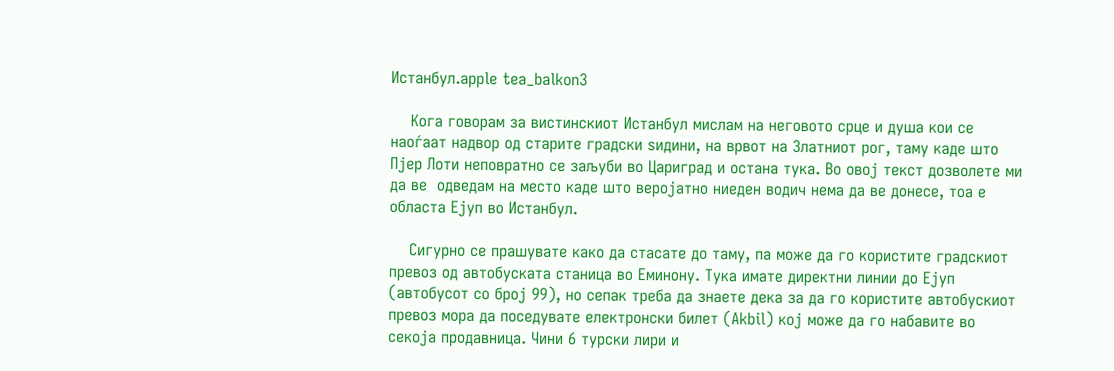Истанбул.apple tea_balkon3

    Кога говорам за вистинскиот Истанбул мислам на неговото срце и душа кои се наоѓаат надвор од старите градски ѕидини, на врвот на Златниот рог, таму каде што Пјер Лоти неповратно се заљуби во Цариград и остана тука. Во овој текст дозволете ми да ве  одведам на место каде што веројатно ниеден водич нема да ве донесе, тоа е областа Ејуп во Истанбул.

    Сигурно се прашувате како да стасате до таму, па може да го користите градскиот превоз од автобуската станица во Еминону. Тука имате директни линии до Ејуп (автобусот со број 99), но сепак треба да знаете дека за да го користите автобускиот превоз мора да поседувате електронски билет (Akbil) кој може да го набавите во секоја продавница. Чини 6 турски лири и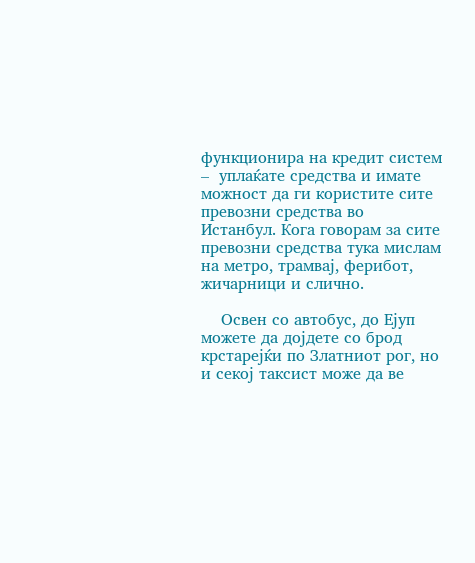функционира на кредит систем –  уплаќате средства и имате можност да ги користите сите превозни средства во Истанбул. Кога говорам за сите превозни средства тука мислам на метро, трамвај, ферибот, жичарници и слично.

    Освен со автобус, до Ејуп можете да дојдете со брод крстарејќи по Златниот рог, но и секој таксист може да ве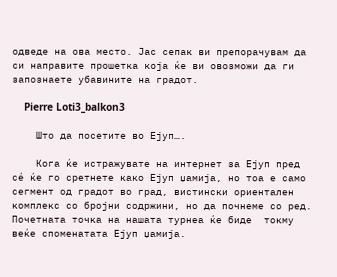одведе на ова место. Јас сепак ви препорачувам да си направите прошетка која ќе ви овозможи да ги запознаете убавините на градот.

    Pierre Loti3_balkon3

    Што да посетите во Ејуп….

    Кога ќе истражувате на интернет за Ејуп пред сé ќе го сретнете како Ејуп џамија, но тоа е само  сегмент од градот во град, вистински ориентален комплекс со бројни содржини, но да почнеме со ред. Почетната точка на нашата турнеа ќе биде  токму веќе споменатата Ејуп џамија.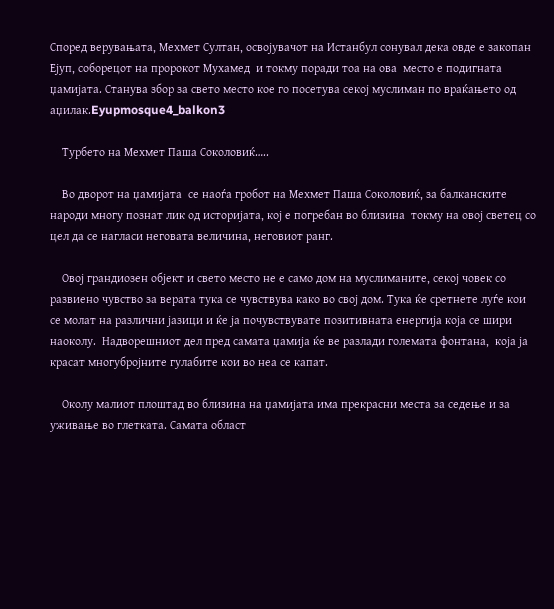Според верувањата, Мехмет Султан, освојувачот на Истанбул сонувал дека овде е закопан Ејуп, соборецот на пророкот Мухамед  и токму поради тоа на ова  место е подигната џамијата. Станува збор за свето место кое го посетува секој муслиман по враќањето од аџилак.Eyupmosque4_balkon3

    Турбето на Мехмет Паша Соколовиќ…..

    Во дворот на џамијата  се наоѓа гробот на Мехмет Паша Соколовиќ, за балканските народи многу познат лик од историјата, кој е погребан во близина  токму на овој светец со цел да се нагласи неговата величина, неговиот ранг.

    Овој грандиозен објект и свето место не е само дом на муслиманите, секој човек со развиено чувство за верата тука се чувствува како во свој дом. Тука ќе сретнете луѓе кои се молат на различни јазици и ќе ја почувствувате позитивната енергија која се шири наоколу.  Надворешниот дел пред самата џамија ќе ве разлади големата фонтана,  која ја красат многубројните гулабите кои во неа се капат.

    Околу малиот плоштад во близина на џамијата има прекрасни места за седење и за уживање во глетката. Самата област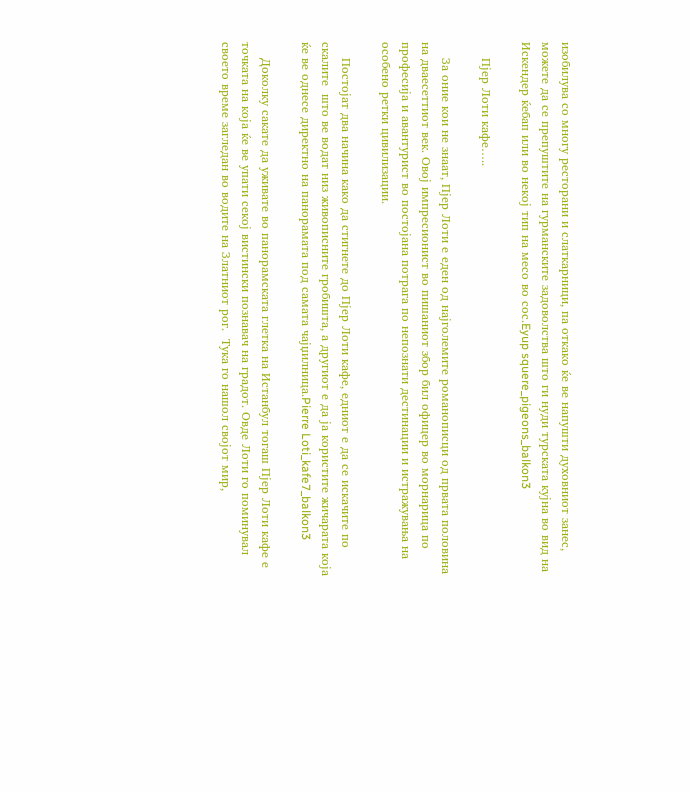изобилува со многу ресторани и слаткарници, па откако ќе ве напушти духовниот занес, можете да се препуштите на гурманските задоволства што ги нуди турската кујна во вид на Искендер ќебап или во некој тип на месо во сос.Eyup squere_pigeons_balkon3

    Пјер Лоти кафе…..

    За оние кои не знаат, Пјер Лоти е еден од најголемите романописци од првата половина на дваесеттиот век. Овој импресионист во пишаниот збор бил офицер во морнарица по професија и авантурист во постојана потрага по непознати дестинации и истражувања на особено ретки цивилизации.

    Постојат два начина како да стигнете до Пјер Лоти кафе, едниот е да се искачите по скалите  што ве водат низ живописните гробишта, а другиот е да ја користите жичарата која ќе ве однесе директно на панорамата под самата чајџилница.Pierre Loti_kafe7_balkon3

    Доколку сакате да уживате во панорамската глетка на Истанбул тогаш Пјер Лоти кафе е точката на која ќе ве упати секој вистински познавач на градот. Овде Лоти го поминувал своето време загледан во водите на Златниот рог.  Тука го нашол својот мир,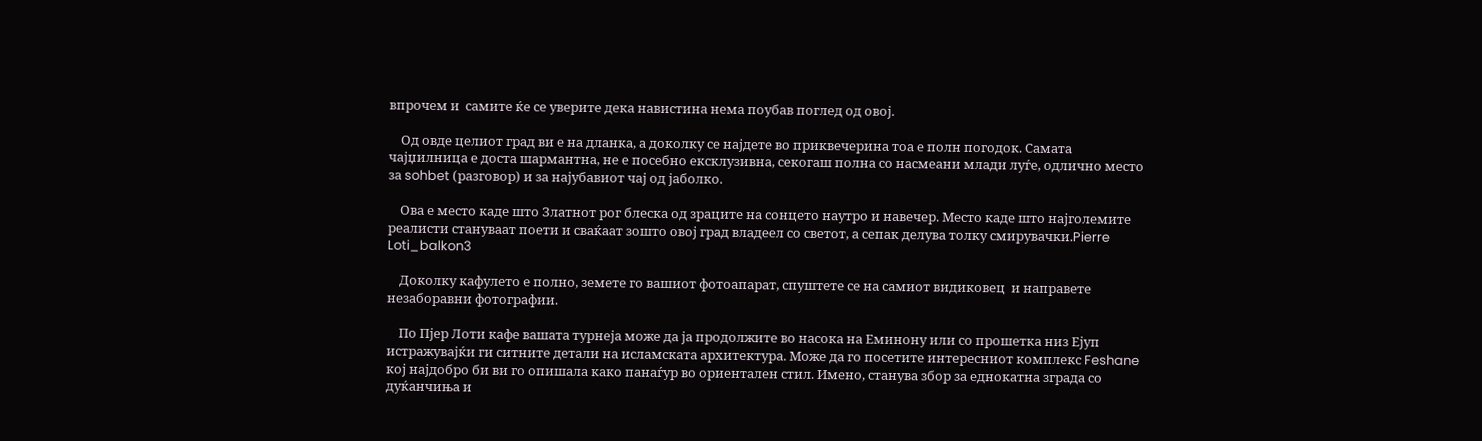впрочем и  самите ќе се уверите дека навистина нема поубав поглед од овој.

    Од овде целиот град ви е на дланка, а доколку се најдете во приквечерина тоа е полн погодок. Самата чајџилница е доста шармантна, не е посебно ексклузивна, секогаш полна со насмеани млади луѓе, одлично место за sohbet (разговор) и за најубавиот чај од јаболко.

    Ова е место каде што Златнот рог блеска од зраците на сонцето наутро и навечер. Место каде што најголемите реалисти стануваат поети и сваќаат зошто овој град владеел со светот, а сепак делува толку смирувачки.Pierre Loti_balkon3

    Доколку кафулето е полно, земете го вашиот фотоапарат, спуштете се на самиот видиковец  и направете незаборавни фотографии.

    По Пјер Лоти кафе вашата турнеја може да ја продолжите во насока на Еминону или со прошетка низ Ејуп истражувајќи ги ситните детали на исламската архитектура. Може да го посетите интересниот комплекс Feshane кој најдобро би ви го опишала како панаѓур во ориентален стил. Имено, станува збор за еднокатна зграда со дуќанчиња и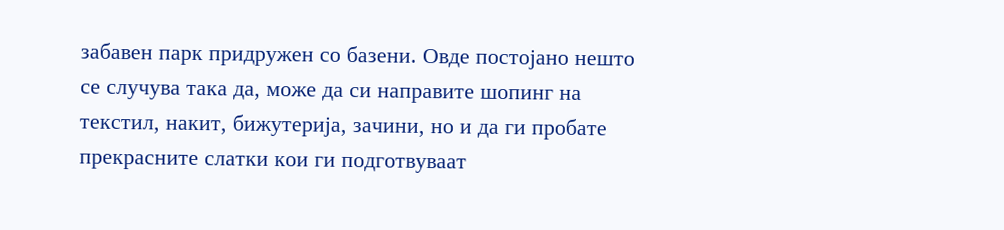забавен парк придружен со базени. Овде постојано нешто се случува така да, може да си направите шопинг на текстил, накит, бижутерија, зачини, но и да ги пробате прекрасните слатки кои ги подготвуваат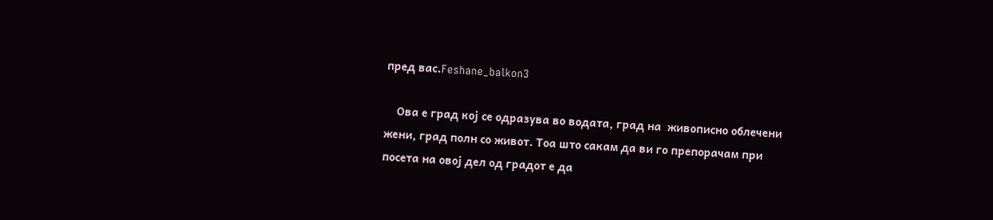пред вас.Feshane_balkon3

    Ова е град кој се одразува во водата, град на  живописно облечени жени, град полн со живот. Тоа што сакам да ви го препорачам при посета на овој дел од градот е да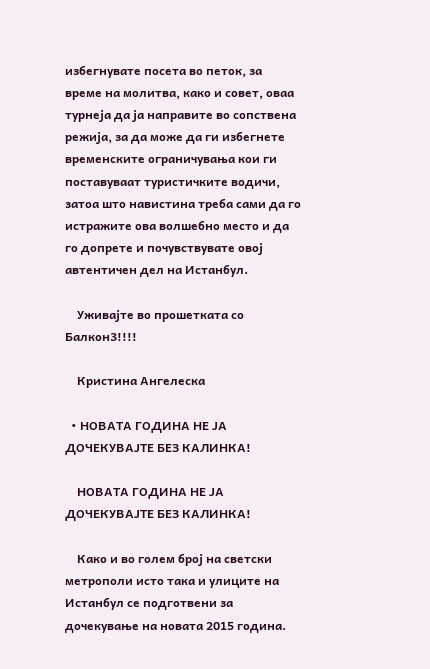избегнувате посета во петок, за време на молитва, како и совет, оваа турнеја да ја направите во сопствена режија, за да може да ги избегнете временските ограничувања кои ги поставуваат туристичките водичи, затоа што навистина треба сами да го истражите ова волшебно место и да го допрете и почувствувате овој автентичен дел на Истанбул.

    Уживајте во прошетката со Балкон3!!!!

    Кристина Ангелеска

  • НОВАТА ГОДИНА НЕ ЈА ДОЧЕКУВАЈТЕ БЕЗ КАЛИНКА!

    НОВАТА ГОДИНА НЕ ЈА ДОЧЕКУВАЈТЕ БЕЗ КАЛИНКА!

    Како и во голем број на светски метрополи исто така и улицитe на Истанбул се подготвени за дочекување на новата 2015 година.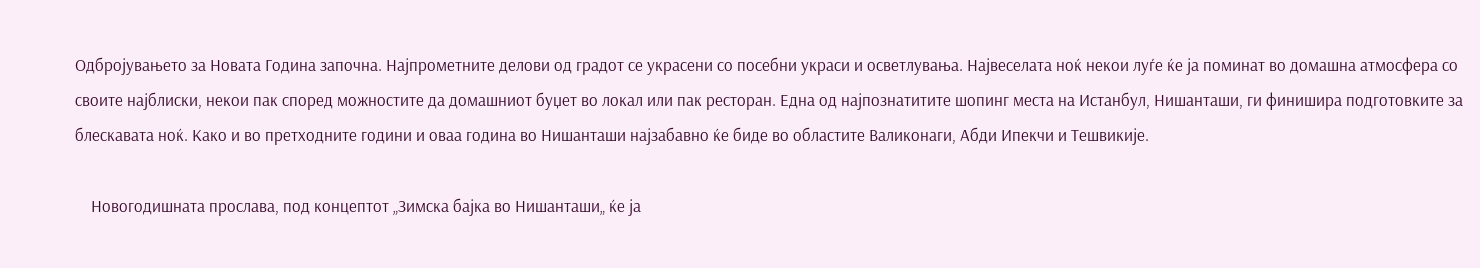Одбројувањето за Новата Година започна. Најпрометните делови од градот се украсени со посебни украси и осветлувања. Највеселата ноќ некои луѓе ќе ја поминат во домашна атмосфера со своите најблиски, некои пак според можностите да домашниот буџет во локал или пак ресторан. Една од најпознатитите шопинг места на Истанбул, Нишанташи, ги финишира подготовките за блескавата ноќ. Како и во претходните години и оваа година во Нишанташи најзабавно ќе биде во областите Валиконаги, Абди Ипекчи и Тешвикије.

    Новогодишната прослава, под концептот „Зимска бајка во Нишанташи„ ќе ја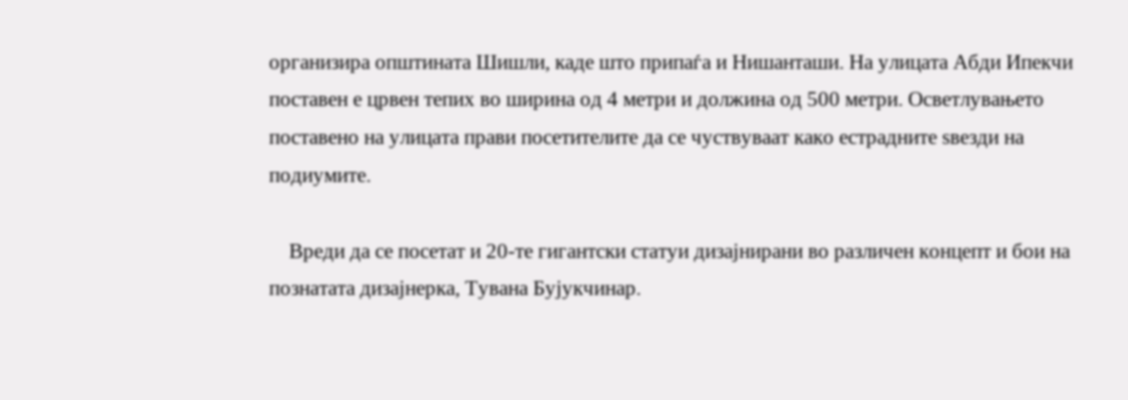организира општината Шишли, каде што припаѓа и Нишанташи. На улицата Абди Ипекчи поставен е црвен тепих во ширина од 4 метри и должина од 500 метри. Осветлувањето поставено на улицата прави посетителите да се чуствуваат како естрадните ѕвезди на подиумите.

    Вреди да се посетат и 20-те гигантски статуи дизајнирани во различен концепт и бои на познатата дизајнерка, Тувана Бујукчинар.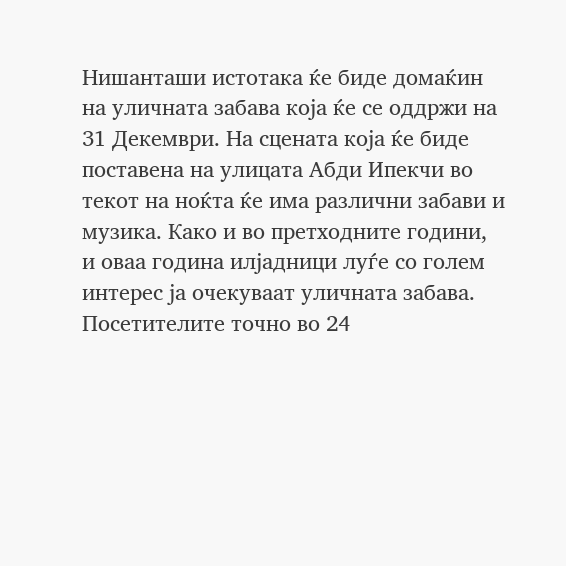Нишанташи истотака ќе биде домаќин на уличната забава која ќе се оддржи на 31 Декември. На сцената која ќе биде поставена на улицата Абди Ипекчи во текот на ноќта ќе има различни забави и музика. Како и во претходните години, и оваа година илјадници луѓе со голем интерес ја очекуваат уличната забава. Посетителите точно во 24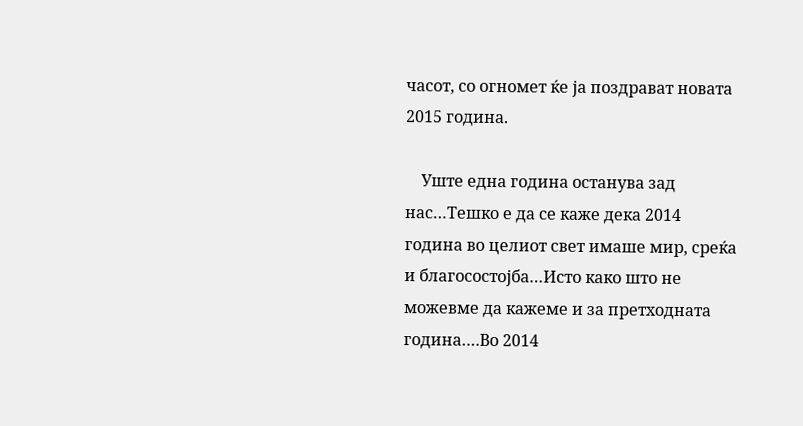часот, со огномет ќе ја поздрават новата 2015 година.

    Уште една година останува зад нас…Тешко е да се каже дека 2014 година во целиот свет имаше мир, среќа и благосостојба…Исто како што не можевме да кажеме и за претходната година….Во 2014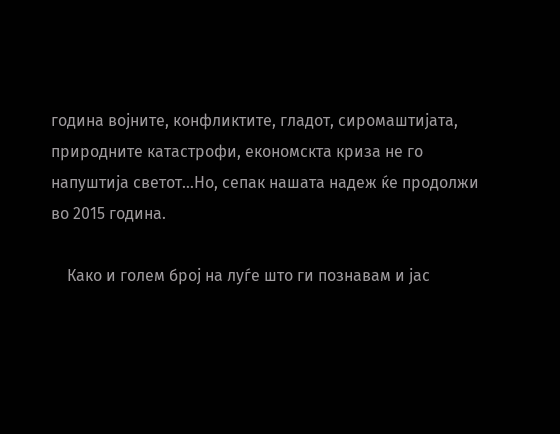година војните, конфликтите, гладот, сиромаштијата, природните катастрофи, економскта криза не го напуштија светот…Но, сепак нашата надеж ќе продолжи во 2015 година.

    Како и голем број на луѓе што ги познавам и јас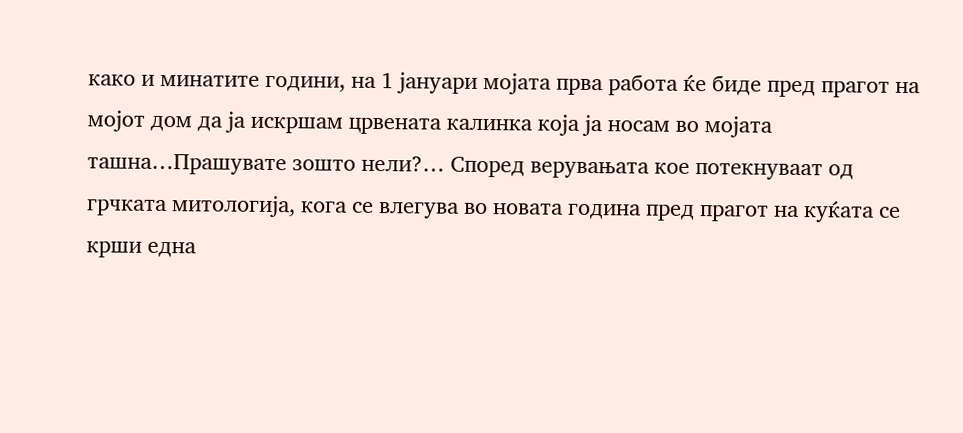како и минатите години, на 1 јануари мојата прва работа ќе биде пред прагот на мојот дом да ја искршам црвената калинка која ја носам во мојата ташна…Прашувате зошто нели?… Според верувањата кое потекнуваат од грчката митологија, кога се влегува во новата година пред прагот на куќата се крши една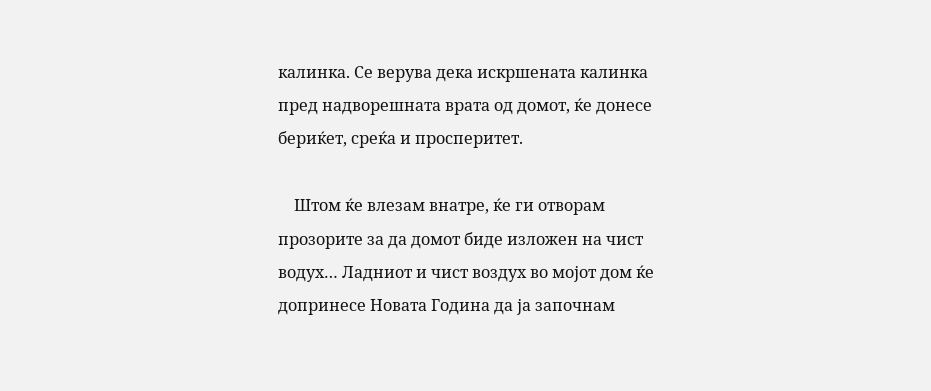калинка. Се верува дека искршената калинка пред надворешната врата од домот, ќе донесе бериќет, среќа и просперитет.

    Штом ќе влезам внатре, ќе ги отворам прозорите за да домот биде изложен на чист водух… Ладниот и чист воздух во мојот дом ќе допринесе Новата Година да ја започнам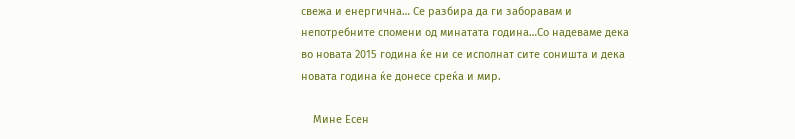свежа и енергична… Се разбира да ги заборавам и непотребните спомени од минатата година…Со надеваме дека во новата 2015 година ќе ни се исполнат сите соништа и дека новата година ќе донесе среќа и мир.

    Мине Есен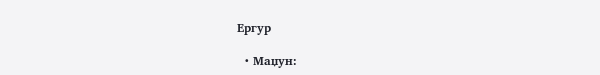Ергур

  • Маџун: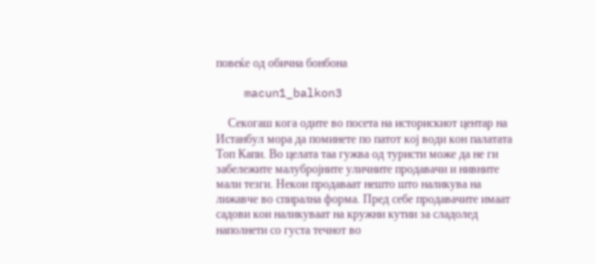повеќе од обична бонбона

    macun1_balkon3

    Секогаш кога одите во посета на историскиот центар на Истанбул мора да поминете по патот кој води кон палатата Топ Капи. Во целата таа гужва од туристи може да не ги забележите малубројните уличните продавачи и нивните мали тезги. Некои продаваат нешто што наликува на лижавче во спирална форма. Пред себе продавачите имаат садови кои наликуваат на кружни кутии за сладолед наполнети со густа течнот во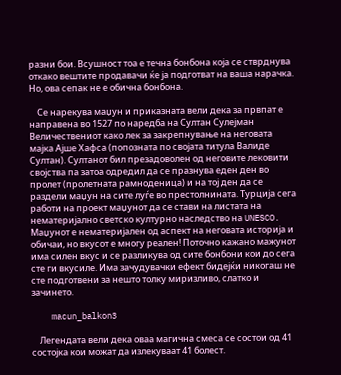разни бои. Всушност тоа е течна бонбона која се стврднува откако вештите продавачи ќе ја подготват на ваша нарачка. Но, ова сепак не е обична бонбона.

    Се нарекува маџун и приказната вели дека за првпат е направена во 1527 по наредба на Султан Сулејман Величествениот како лек за закрепнување на неговата мајка Ајше Хафса (попозната по својата титула Валиде Султан). Султанот бил презадоволен од неговите лековити својства па затоа одредил да се празнува еден ден во пролет (пролетната рамноденица) и на тој ден да се раздели маџун на сите луѓе во престолнината. Турција сега работи на проект маџунот да се стави на листата на нематеријално светско културно наследство на UNESCO. Маџунот е нематеријален од аспект на неговата историја и обичаи, но вкусот е многу реален! Поточно кажано мажунот има силен вкус и се разликува од сите бонбони кои до сега сте ги вкусиле. Има зачудувачки ефект бидејќи никогаш не сте подготвени за нешто толку миризливо, слатко и зачинето.

    macun_balkon3

    Легендата вели дека оваа магична смеса се состои од 41 состојка кои можат да излекуваат 41 болест.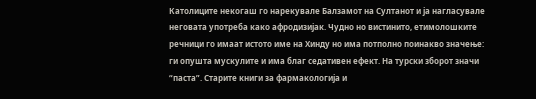Католиците некогаш го нарекувале Балзамот на Султанот и ја нагласувале неговата употреба како афродизијак. Чудно но вистинито, етимолошките речници го имаат истото име на Хинду но има потполно поинакво значење: ги опушта мускулите и има благ седативен ефект. На турски зборот значи “паста”. Старите книги за фармакологија и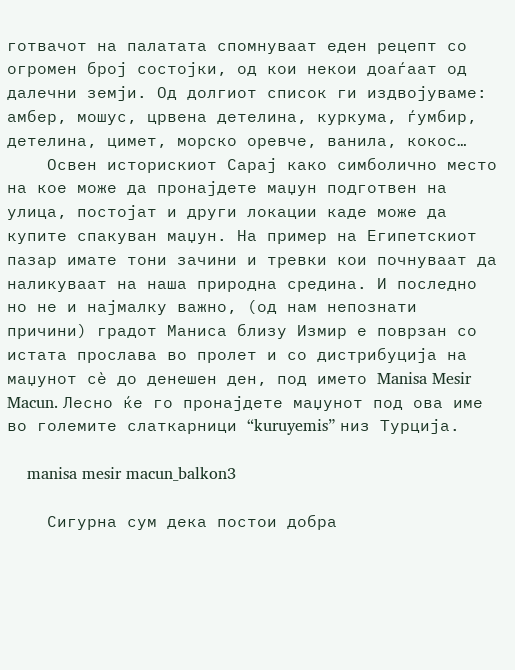готвачот на палатата спомнуваат еден рецепт со огромен број состојки, од кои некои доаѓаат од далечни земји. Од долгиот список ги издвојуваме: амбер, мошус, црвена детелина, куркума, ѓумбир, детелина, цимет, морско оревче, ванила, кокос…
    Освен историскиот Сарај како симболично место на кое може да пронајдете маџун подготвен на улица, постојат и други локации каде може да купите спакуван маџун. На пример на Египетскиот пазар имате тони зачини и тревки кои почнуваат да наликуваат на наша природна средина. И последно но не и најмалку важно, (од нам непознати причини) градот Маниса близу Измир е поврзан со истата прослава во пролет и со дистрибуција на маџунот сè до денешен ден, под името Manisa Mesir Macun. Лесно ќе го пронајдете маџунот под ова име во големите слаткарници “kuruyemis” низ Турција.

    manisa mesir macun_balkon3

    Сигурна сум дека постои добра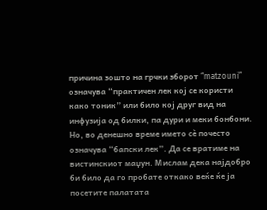причина зошто на грчки зборот “matzouni” означува “практичен лек кој се користи како тоник” или било кој друг вид на инфузија од билки, па дури и меки бонбони. Но, во денешно време името сè почесто означува “бапски лек”. Да се вратиме на вистинскиот маџун. Мислам дека најдобро би било да го пробате откако веќе ќе ја посетите палатата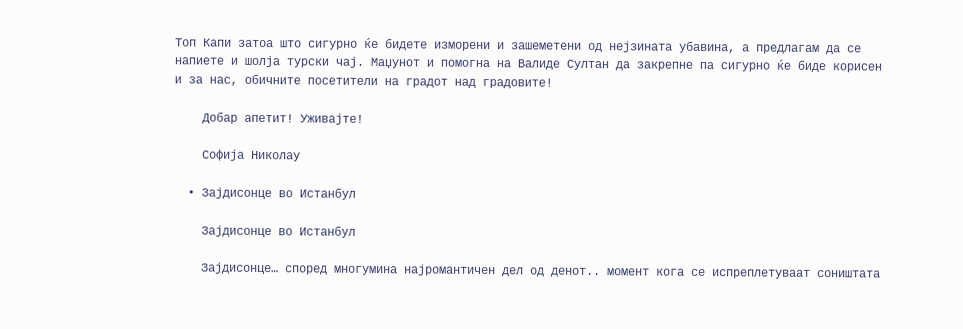Топ Капи затоа што сигурно ќе бидете изморени и зашеметени од нејзината убавина, а предлагам да се напиете и шолја турски чај. Маџунот и помогна на Валиде Султан да закрепне па сигурно ќе биде корисен и за нас, обичните посетители на градот над градовите!

    Добар апетит! Уживајте!

    Софија Николау

  • Зајдисонце во Истанбул

    Зајдисонце во Истанбул

    Зајдисонце… според многумина најромантичен дел од денот.. момент кога се испреплетуваат соништата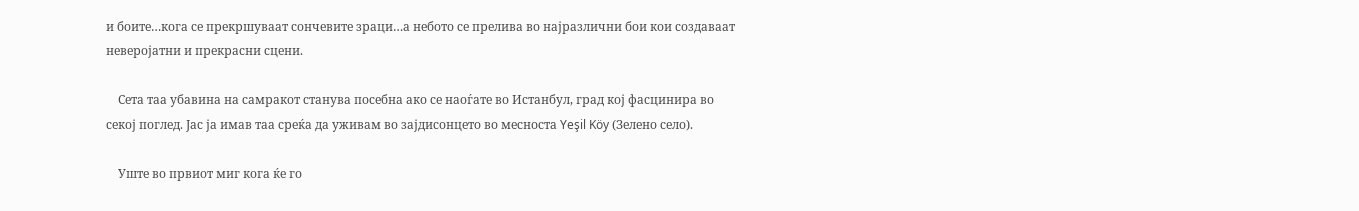и боите…кога се прекршуваат сончевите зраци…а небото се прелива во најразлични бои кои создаваат неверојатни и прекрасни сцени.

    Сета таа убавина на самракот станува посебна ако се наоѓате во Истанбул, град кој фасцинира во секој поглед. Јас ја имав таа среќа да уживам во зајдисонцето во месноста Yeşil Köy (Зелено село).

    Уште во првиот миг кога ќе го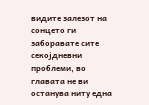видите залезот на сонцето ги заборавате сите секојдневни проблеми, во главата не ви останува ниту една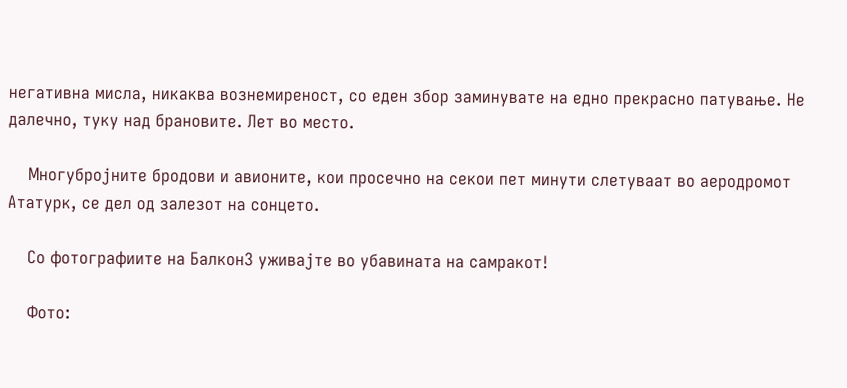негативна мисла, никаква вознемиреност, со еден збор заминувате на едно прекрасно патување. Не далечно, туку над брановите. Лет во место.

    Многубројните бродови и авионите, кои просечно на секои пет минути слетуваат во аеродромот Ататурк, се дел од залезот на сонцето.

    Со фотографиите на Балкон3 уживајте во убавината на самракот!

    Фото: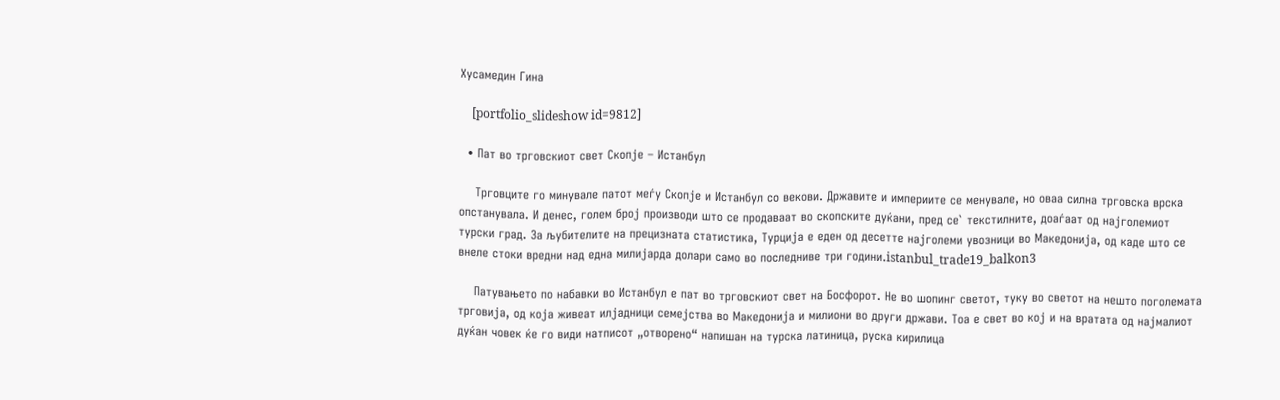Хусамедин Гина

    [portfolio_slideshow id=9812]

  • Пат во трговскиот свет Скопје – Истанбул

    Трговците го минувале патот меѓу Скопје и Истанбул со векови. Државите и империите се менувале, но оваа силна трговска врска опстанувала. И денес, голем број производи што се продаваат во скопските дуќани, пред се` текстилните, доаѓаат од најголемиот турски град. За љубителите на прецизната статистика, Турција е еден од десетте најголеми увозници во Македонија, од каде што се внеле стоки вредни над една милијарда долари само во последниве три години.istanbul_trade19_balkon3

    Патувањето по набавки во Истанбул е пат во трговскиот свет на Босфорот. Не во шопинг светот, туку во светот на нешто поголемата трговија, од која живеат илјадници семејства во Македонија и милиони во други држави. Тоа е свет во кој и на вратата од најмалиот дуќан човек ќе го види натписот „отворено“ напишан на турска латиница, руска кирилица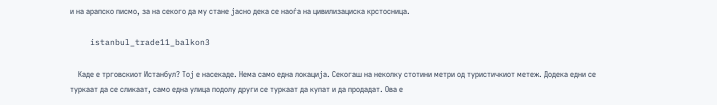и на арапско писмо, за на секого да му стане јасно дека се наоѓа на цивилизациска крстосница.

    istanbul_trade11_balkon3

    Каде е трговскиот Истанбул? Тој е насекаде. Нема само една локација. Секогаш на неколку стотини метри од туристичкиот метеж. Додека едни се туркаат да се сликаат, само една улица подолу други се туркаат да купат и да продадат. Ова е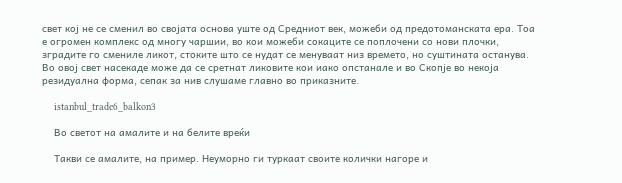свет кој не се сменил во својата основа уште од Средниот век, можеби од предотоманската ера. Тоа е огромен комплекс од многу чаршии, во кои можеби сокаците се поплочени со нови плочки, зградите го смениле ликот, стоките што се нудат се менуваат низ времето, но суштината останува. Во овој свет насекаде може да се сретнат ликовите кои иако опстанале и во Скопје во некоја резидуална форма, сепак за нив слушаме главно во приказните.

    istanbul_trade6_balkon3

    Во светот на амалите и на белите вреќи

    Такви се амалите, на пример. Неуморно ги туркаат своите колички нагоре и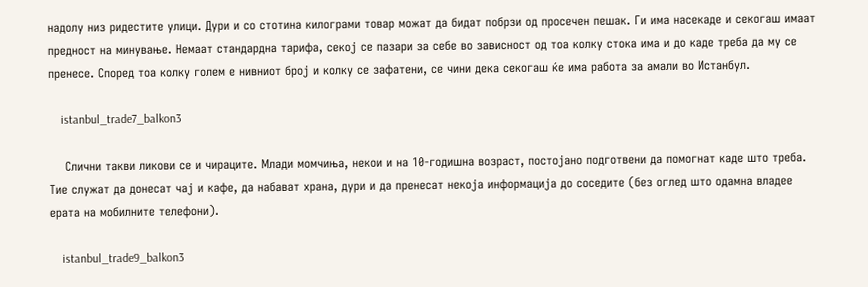надолу низ ридестите улици. Дури и со стотина килограми товар можат да бидат побрзи од просечен пешак. Ги има насекаде и секогаш имаат предност на минување. Немаат стандардна тарифа, секој се пазари за себе во зависност од тоа колку стока има и до каде треба да му се пренесе. Според тоа колку голем е нивниот број и колку се зафатени, се чини дека секогаш ќе има работа за амали во Истанбул.

    istanbul_trade7_balkon3

    Слични такви ликови се и чираците. Млади момчиња, некои и на 10-годишна возраст, постојано подготвени да помогнат каде што треба. Тие служат да донесат чај и кафе, да набават храна, дури и да пренесат некоја информација до соседите (без оглед што одамна владее ерата на мобилните телефони).

    istanbul_trade9_balkon3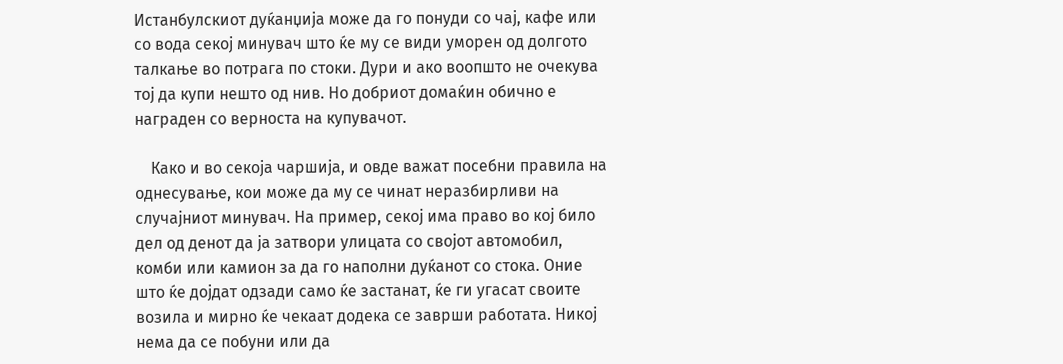Истанбулскиот дуќанџија може да го понуди со чај, кафе или со вода секој минувач што ќе му се види уморен од долгото талкање во потрага по стоки. Дури и ако воопшто не очекува тој да купи нешто од нив. Но добриот домаќин обично е награден со верноста на купувачот.

    Како и во секоја чаршија, и овде важат посебни правила на однесување, кои може да му се чинат неразбирливи на случајниот минувач. На пример, секој има право во кој било дел од денот да ја затвори улицата со својот автомобил, комби или камион за да го наполни дуќанот со стока. Оние што ќе дојдат одзади само ќе застанат, ќе ги угасат своите возила и мирно ќе чекаат додека се заврши работата. Никој нема да се побуни или да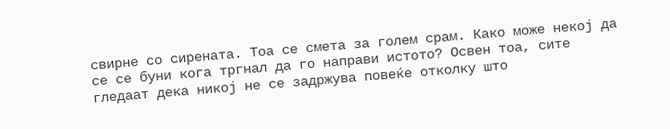свирне со сирената. Тоа се смета за голем срам. Како може некој да се се буни кога тргнал да го направи истото? Освен тоа, сите гледаат дека никој не се задржува повеќе отколку што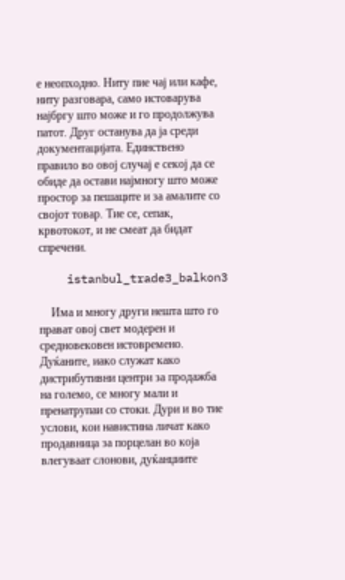е неопходно. Ниту пие чај или кафе, ниту разговара, само истоварува најбргу што може и го продолжува патот. Друг останува да ја среди документацијата. Единствено правило во овој случај е секој да се обиде да остави најмногу што може простор за пешаците и за амалите со својот товар. Тие се, сепак, крвотокот, и не смеат да бидат спречени.

    istanbul_trade3_balkon3

    Има и многу други нешта што го прават овој свет модерен и средновековен истовремено. Дуќаните, иако служат како дистрибутивни центри за продажба на големо, се многу мали и пренатрупаи со стоки. Дури и во тие услови, кои навистина личат како продавница за порцелан во која влегуваат слонови, дуќанџиите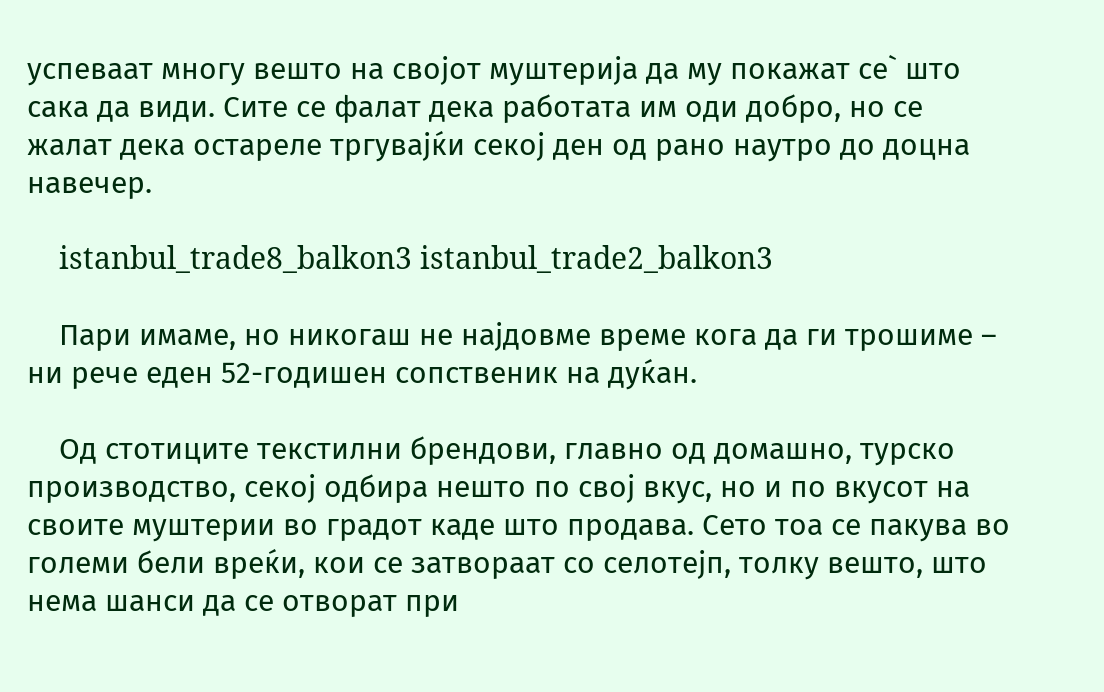успеваат многу вешто на својот муштерија да му покажат се` што сака да види. Сите се фалат дека работата им оди добро, но се жалат дека остареле тргувајќи секој ден од рано наутро до доцна навечер.

    istanbul_trade8_balkon3 istanbul_trade2_balkon3

    Пари имаме, но никогаш не најдовме време кога да ги трошиме – ни рече еден 52-годишен сопственик на дуќан.

    Од стотиците текстилни брендови, главно од домашно, турско производство, секој одбира нешто по свој вкус, но и по вкусот на своите муштерии во градот каде што продава. Сето тоа се пакува во големи бели вреќи, кои се затвораат со селотејп, толку вешто, што нема шанси да се отворат при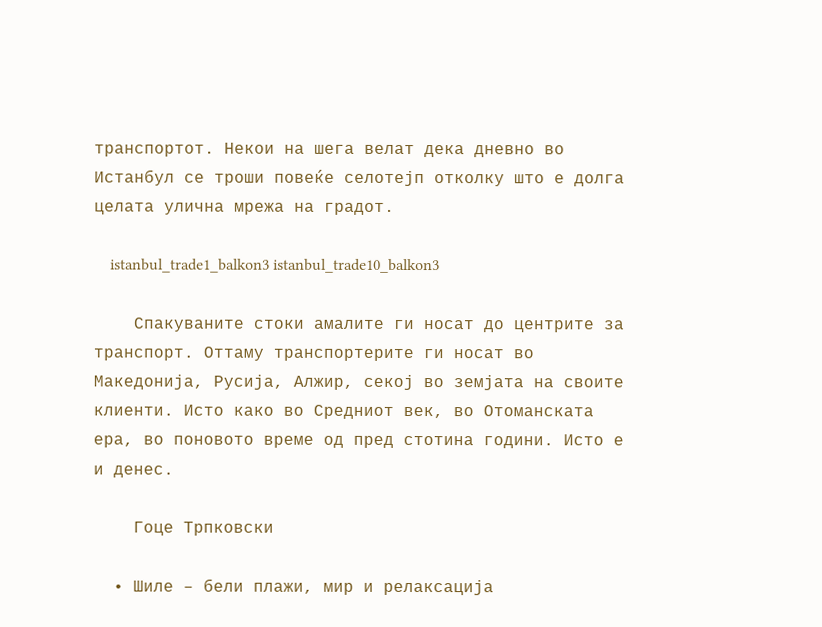транспортот. Некои на шега велат дека дневно во Истанбул се троши повеќе селотејп отколку што е долга целата улична мрежа на градот.

    istanbul_trade1_balkon3 istanbul_trade10_balkon3

    Спакуваните стоки амалите ги носат до центрите за транспорт. Оттаму транспортерите ги носат во Македонија, Русија, Алжир, секој во земјата на своите клиенти. Исто како во Средниот век, во Отоманската ера, во поновото време од пред стотина години. Исто е и денес.

    Гоце Трпковски

  • Шиле – бели плажи, мир и релаксација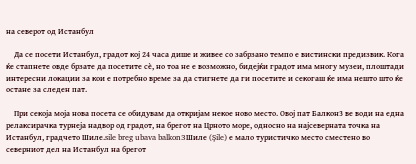на северот од Истанбул

    Да се посети Истанбул, градот кој 24 часа дише и живее со забрзано темпо е вистински предизвик. Кога ќе стапнете овде брзате да посетите сè, но тоа не е возможно, бидејќи градот има многу музеи, плоштади интересни локации за кои е потребно време за да стигнете да ги посетите и секогаш ќе има нешто што ќе остане за следен пат.

    При секоја моја нова посета се обидувам да откријам некое ново место. Овој пат Балкон3 ве води на една релаксирачка турнеја надвор од градот, на брегот на Црното море, односно на најсеверната точка на Истанбул, градчето Шиле.sile breg ubava balkon3Шиле (Şile) е мало туристичко место сместено во северниот дел на Истанбул на брегот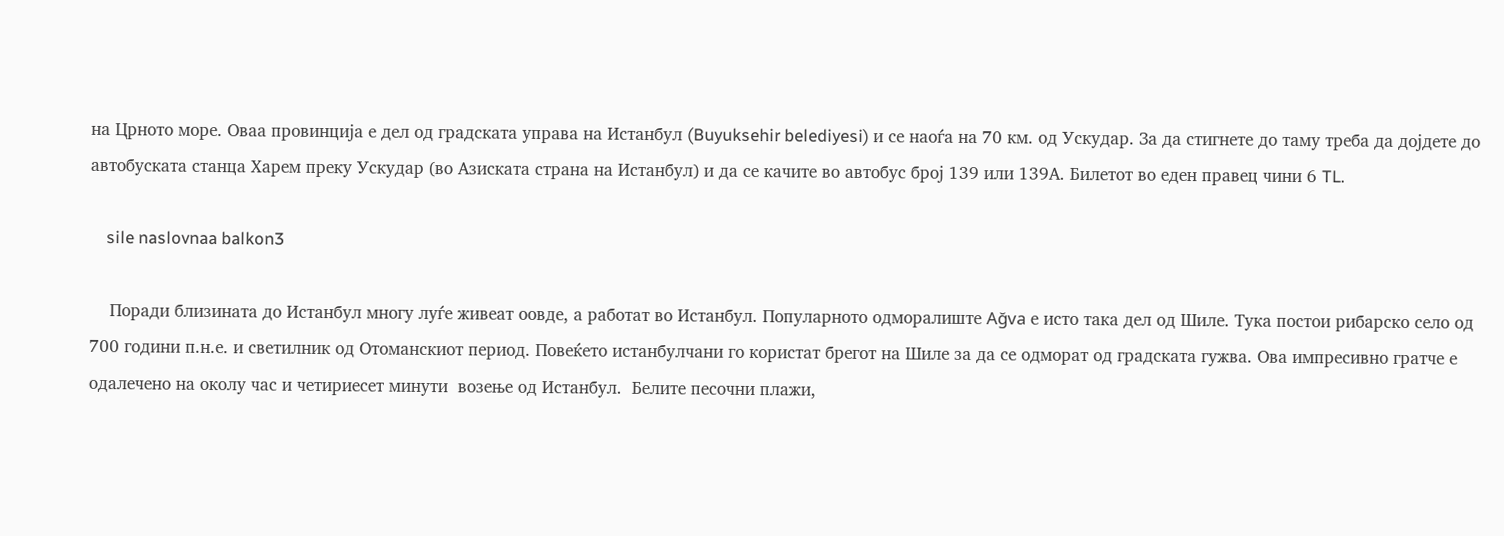на Црното море. Оваа провинција е дел од градската управа на Истанбул (Buyuksehir belediyesi) и се наоѓа на 70 км. од Ускудар. За да стигнете до таму треба да дојдете до автобуската станца Харем преку Ускудар (во Азиската страна на Истанбул) и да се качите во автобус број 139 или 139А. Билетот во еден правец чини 6 TL.

    sile naslovnaa balkon3

    Поради близината до Истанбул многу луѓе живеат oовде, а работат во Истанбул. Популарното одморалиште Ağva е исто така дел од Шиле. Тука постои рибарско село од 700 години п.н.е. и светилник од Отоманскиот период. Повеќето истанбулчани го користат брегот на Шиле за да се одморат од градската гужва. Ова импресивно гратче е одалечено на околу час и четириесет минути  возење од Истанбул.  Белите песочни плажи,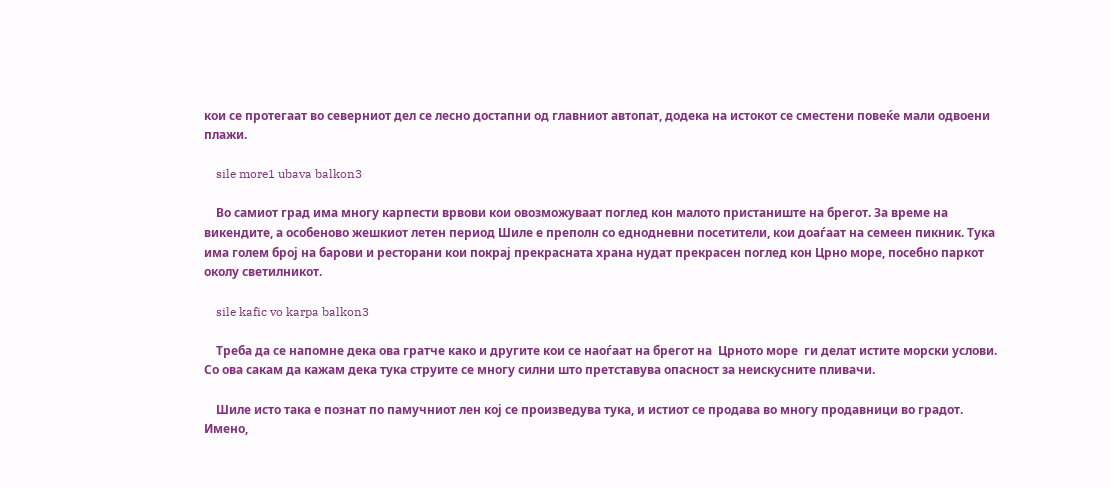кои се протегаат во северниот дел се лесно достапни од главниот автопат, додека на истокот се сместени повеќе мали одвоени плажи.

    sile more1 ubava balkon3

    Во самиот град има многу карпести врвови кои овозможуваат поглед кон малото пристаниште на брегот. За време на викендите, а особеново жешкиот летен период Шиле е преполн со еднодневни посетители, кои доаѓаат на семеен пикник. Тука има голем број на барови и ресторани кои покрај прекрасната храна нудат прекрасен поглед кон Црно море, посебно паркот околу светилникот.

    sile kafic vo karpa balkon3

    Треба да се напомне дека ова гратче како и другите кои се наоѓаат на брегот на  Црното море  ги делат истите морски услови. Со ова сакам да кажам дека тука струите се многу силни што претставува опасност за неискусните пливачи.

    Шиле исто така е познат по памучниот лен кој се произведува тука, и истиот се продава во многу продавници во градот. Имено,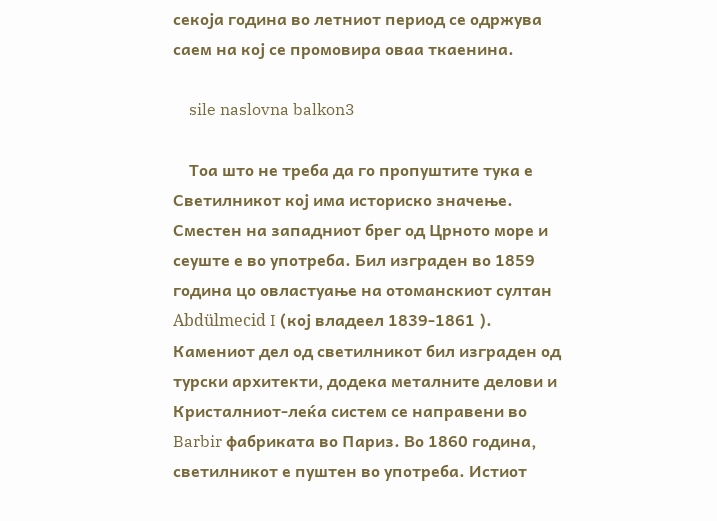секоја година во летниот период се одржува саем на кој се промовира оваа ткаенина.

    sile naslovna balkon3

    Тоа што не треба да го пропуштите тука е Светилникот кој има историско значење. Сместен на западниот брег од Црното море и сеуште е во употреба. Бил изграден во 1859 година цо овластуање на отоманскиот султан Abdülmecid I (кој владеел 1839-1861 ). Камениот дел од светилникот бил изграден од турски архитекти, додека металните делови и Кристалниот-леќа систем се направени во Barbir фабриката во Париз. Во 1860 година, светилникот е пуштен во употреба. Истиот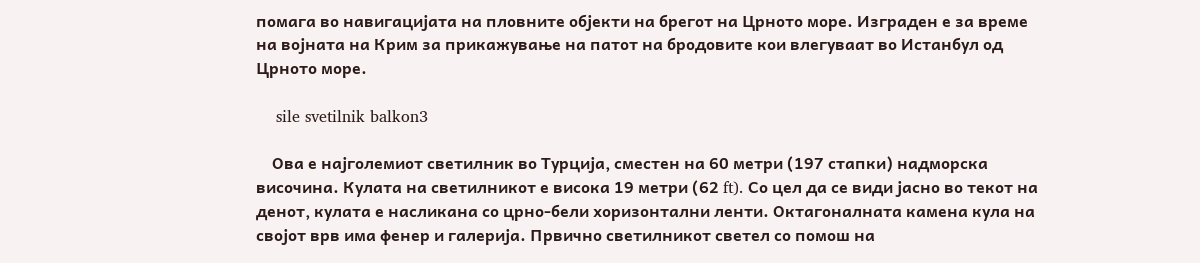помага во навигацијата на пловните објекти на брегот на Црното море. Изграден е за време на војната на Крим за прикажување на патот на бродовите кои влегуваат во Истанбул од Црното море.

    sile svetilnik balkon3

    Ова е најголемиот светилник во Турција, сместен на 60 метри (197 стапки) надморска височина. Кулата на светилникот е висока 19 метри (62 ft). Со цел да се види јасно во текот на денот, кулата е насликана со црно-бели хоризонтални ленти. Октагоналната камена кула на својот врв има фенер и галерија. Првично светилникот светел со помош на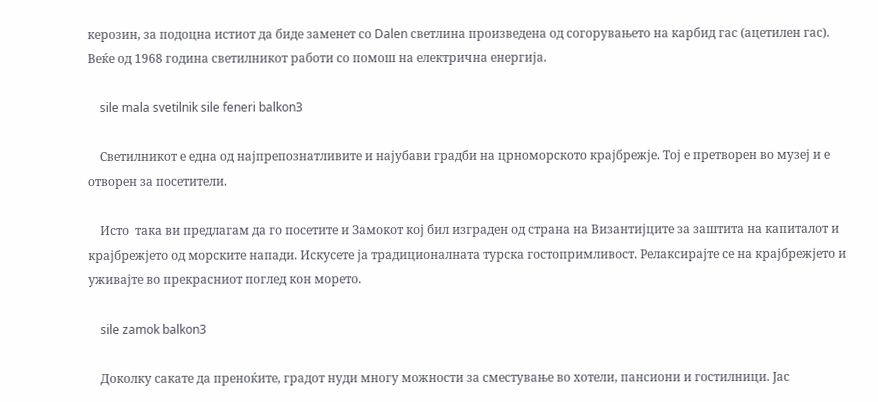керозин, за подоцна истиот да биде заменет со Dalen светлина произведена од согорувањето на карбид гас (ацетилен гас). Веќе од 1968 година светилникот работи со помош на електрична енергија.

    sile mala svetilnik sile feneri balkon3

    Светилникот е една од најпрепознатливите и најубави градби на црноморското крајбрежје. Тој е претворен во музеј и е отворен за посетители.

    Исто  така ви предлагам да го посетите и Замокот кој бил изграден од страна на Византијците за заштита на капиталот и крајбрежјето од морските напади. Искусете ја традиционалната турска гостопримливост. Релаксирајте се на крајбрежјето и уживајте во прекрасниот поглед кон морето.

    sile zamok balkon3

    Доколку сакате да преноќите, градот нуди многу можности за сместување во хотели, пансиони и гостилници. Јас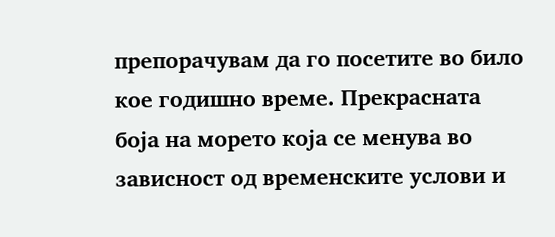препорачувам да го посетите во било кое годишно време. Прекрасната боја на морето која се менува во зависност од временските услови и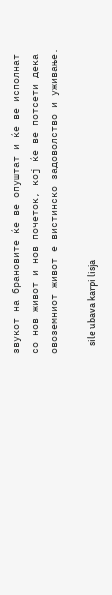звукот на брановите ќе ве опуштат и ќе ве исполнат со нов живот и нов почеток, кој ќе ве потсети дека овоземниот живот е вистинско задоволство и уживање.

    sile ubava karpi lisja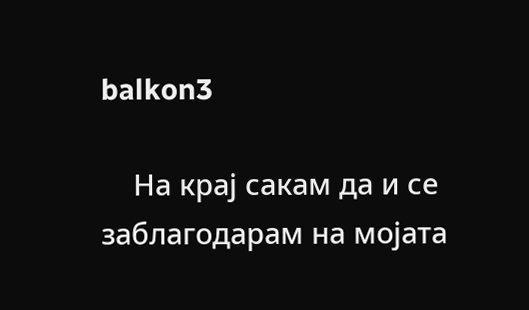balkon3

    На крај сакам да и се заблагодарам на мојата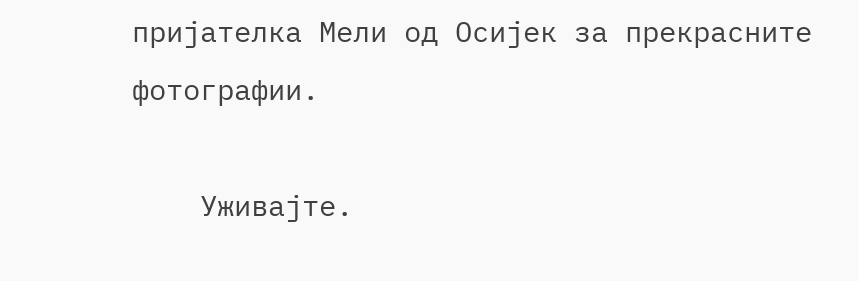пријателка Мели од Осијек за прекрасните фотографии.

    Уживајте.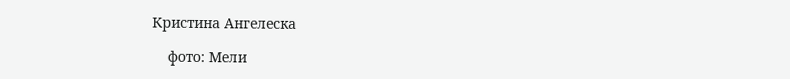Кристина Ангелеска

    фото: Мели